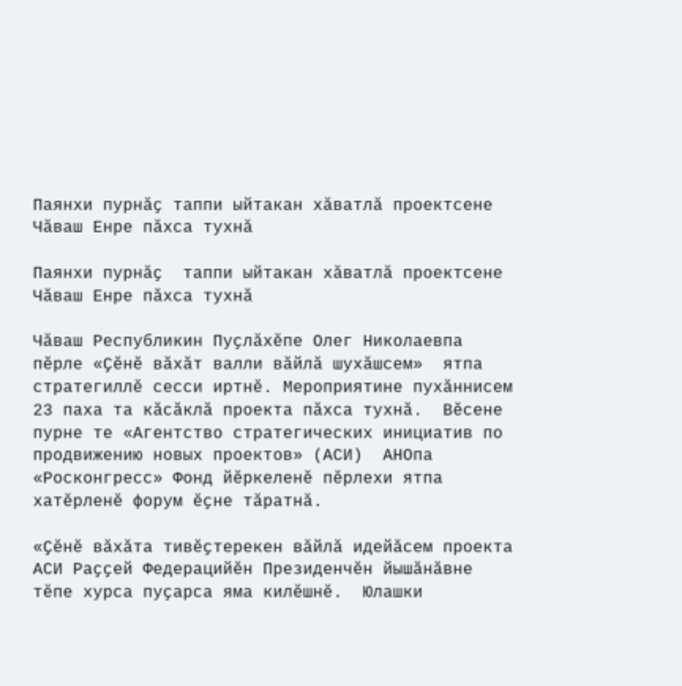Паянхи пурнăҫ таппи ыйтакан хăватлă проектсене Чăваш Енре пăхса тухнă

Паянхи пурнăҫ  таппи ыйтакан хăватлă проектсене Чăваш Енре пăхса тухнă

Чăваш Республикин Пуҫлăхĕпе Олег Николаевпа пĕрле «Ҫӗнӗ вӑхӑт валли вӑйлӑ шухӑшсем»  ятпа стратегиллĕ сесси иртнĕ. Мероприятине пухăннисем 23 паха та кăсăклă проекта пăхса тухнă.  Вĕсене пурне те «Агентство стратегических инициатив по продвижению новых проектов» (АСИ)  АНОпа  «Росконгресс» Фонд йĕркеленĕ пĕрлехи ятпа хатĕрленĕ форум ĕҫне тăратнă.

«Ҫĕнĕ вăхăта тивĕҫтерекен вăйлă идейăсем проекта АСИ Раҫҫей Федерацийĕн Президенчĕн йышăнăвне тĕпе хурса пуҫарса яма килĕшнĕ.  Юлашки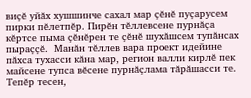виҫĕ уйăх хушшинче сахал мар ҫĕнĕ пуҫарусем пирки пĕлетпĕр. Пирĕн тĕллевсене пурнăҫа кĕртсе пыма ҫĕнĕрен те ҫĕнĕ шухăшсем тупăнсах пыраҫҫĕ.  Манăн тĕллев вара проект идейине пăхса тухасси кăна мар, регион валли кирлĕ пек майсене тупса вĕсене пурнăҫлама тăрăшасси те. Тепĕр тесен,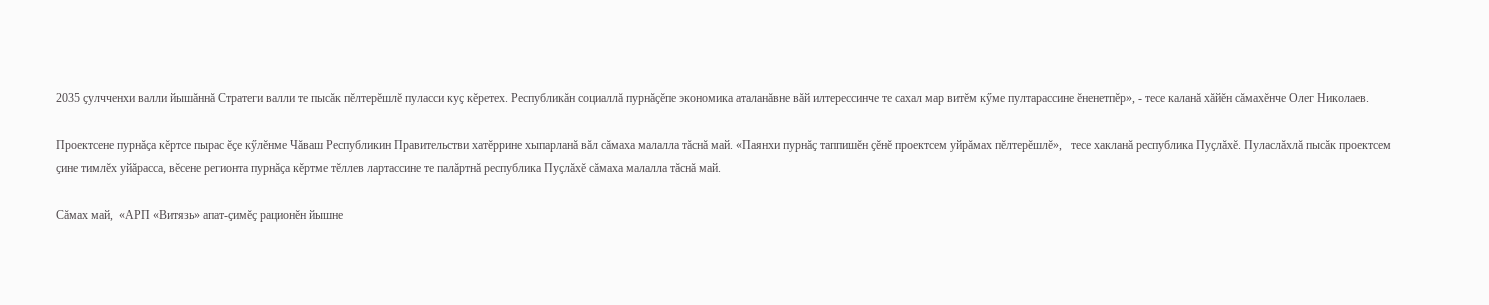2035 ҫулчченхи валли йышăннă Стратеги валли те пысăк пĕлтерĕшлĕ пуласси куҫ кĕретех. Республикăн социаллă пурнăҫĕпе экономика аталанăвне вăй илтерессинче те сахал мар витĕм кӳме пултарассине ĕненетпĕр», - тесе каланă хăйĕн сăмахĕнче Олег Николаев.

Проектсене пурнăҫа кĕртсе пырас ĕҫе кӳлĕнме Чăваш Республикин Правительстви хатĕррине хыпарланă вăл сăмаха малалла тăснă май. «Паянхи пурнăҫ таппишĕн ҫĕнĕ проектсем уйрăмах пĕлтерĕшлĕ»,   тесе хакланă республика Пуҫлăхĕ. Пуласлăхлă пысăк проектсем ҫине тимлĕх уйăрасса, вĕсене регионта пурнăҫа кĕртме тĕллев лартассине те палăртнă республика Пуҫлăхĕ сăмаха малалла тăснă май.

Сăмах май,  «АРП «Витязь» апат-ҫимĕҫ рационĕн йышне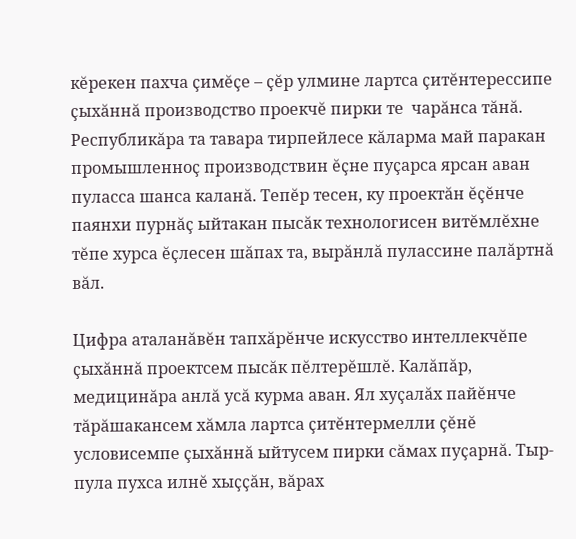кĕрекен пахча ҫимĕҫе – ҫĕр улмине лартса ҫитĕнтерессипе ҫыхăннă производство проекчĕ пирки те  чарăнса тăнă.  Республикăра та тавара тирпейлесе кăларма май паракан  промышленноҫ производствин ĕҫне пуҫарса ярсан аван пуласса шанса каланă. Тепĕр тесен, ку проектăн ĕҫĕнче паянхи пурнăҫ ыйтакан пысăк технологисен витĕмлĕхне тĕпе хурса ĕҫлесен шăпах та, вырăнлă пулассине палăртнă вăл.

Цифра аталанăвĕн тапхăрĕнче искусство интеллекчĕпе ҫыхăннă проектсем пысăк пĕлтерĕшлĕ. Калăпăр, медицинăра анлă усă курма аван. Ял хуҫалăх пайĕнче тăрăшакансем хăмла лартса ҫитĕнтермелли ҫĕнĕ условисемпе ҫыхăннă ыйтусем пирки сăмах пуҫарнă. Тыр-пула пухса илнĕ хыҫҫăн, вăрах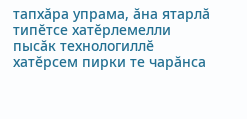тапхăра упрама, ăна ятарлă типĕтсе хатĕрлемелли пысăк технологиллĕ хатĕрсем пирки те чарăнса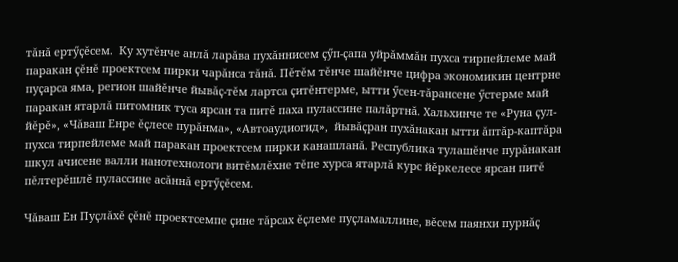тăнă ертӳҫĕсем.  Ку хутĕнче анлă ларăва пухăннисем ҫӳп-ҫапа уйрăммăн пухса тирпейлеме май паракан ҫĕнĕ проектсем пирки чарăнса тăнă. Пĕтĕм тĕнче шайĕнче цифра экономикин центрне пуҫарса яма, регион шайĕнче йывăҫ-тĕм лартса ҫитĕнтерме, ытти ӳсен-тăрансене ӳстерме май паракан ятарлă питомник туса ярсан та питĕ паха пулассине палăртнă. Хальхинче те «Руна ҫул-йĕрĕ», «Чăваш Енре ĕҫлесе пурăнма», «Автоаудиогид»,  йывăҫран пухăнакан ытти ăптăр-каптăра пухса тирпейлеме май паракан проектсем пирки канашланă. Республика тулашĕнче пурăнакан шкул ачисене валли нанотехнологи витĕмлĕхне тĕпе хурса ятарлă курс йĕркелесе ярсан питĕ пĕлтерĕшлĕ пулассине асăннă ертӳҫĕсем.

Чăваш Ен Пуҫлăхĕ ҫĕнĕ проектсемпе ҫине тăрсах ĕҫлеме пуҫламаллине, вĕсем паянхи пурнăҫ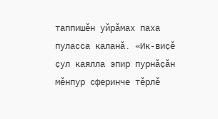таппишĕн уйрăмах паха пуласса каланă. «Ик-виҫĕ ҫул каялла эпир пурнăҫăн мĕнпур сферинче тĕрлĕ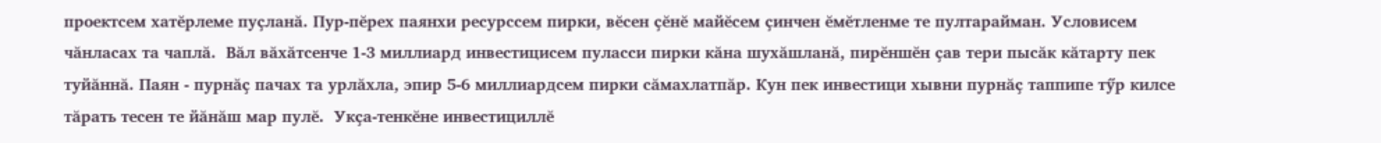проектсем хатĕрлеме пуҫланă. Пур-пĕрех паянхи ресурссем пирки, вĕсен ҫĕнĕ майĕсем ҫинчен ĕмĕтленме те пултарайман. Условисем чăнласах та чаплă.  Вăл вăхăтсенче 1-3 миллиард инвестицисем пуласси пирки кăна шухăшланă, пирĕншĕн ҫав тери пысăк кăтарту пек туйăннă. Паян - пурнăҫ пачах та урлăхла, эпир 5-6 миллиардсем пирки сăмахлатпăр. Кун пек инвестици хывни пурнăҫ таппипе тӳр килсе тăрать тесен те йăнăш мар пулĕ.  Укҫа-тенкĕне инвестициллĕ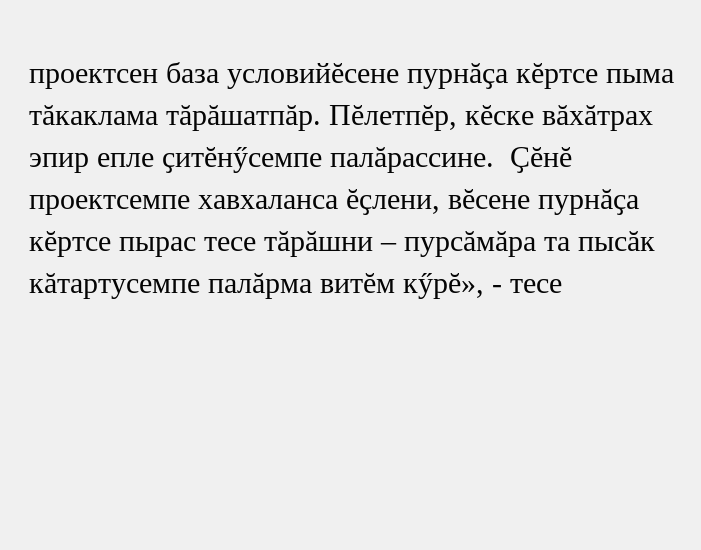проектсен база условийĕсене пурнăҫа кĕртсе пыма тăкаклама тăрăшатпăр. Пĕлетпĕр, кĕске вăхăтрах эпир епле ҫитĕнӳсемпе палăрассине.  Ҫĕнĕ проектсемпе хавхаланса ĕҫлени, вĕсене пурнăҫа кĕртсе пырас тесе тăрăшни – пурсăмăра та пысăк кăтартусемпе палăрма витĕм кӳрĕ», - тесе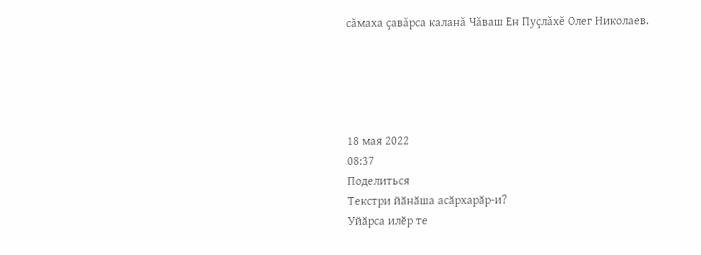сăмаха ҫавăрса каланă Чăваш Ен Пуҫлăхĕ Олег Николаев.





18 мая 2022
08:37
Поделиться
Текстри йӑнӑша асӑрхарӑр-и?
Уйӑрса илӗр те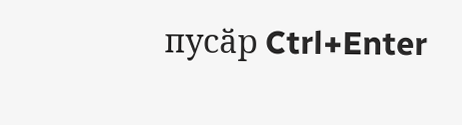пусӑр Ctrl+Enter